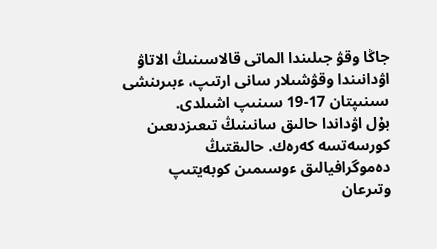جاڭا وقۋ جىلىندا الماتى قالاسىنىڭ الاتاۋ اۋدانىندا وقۋشىلار سانى ارتىپ، ءبىرىنشى سىنىپتان 17-19 سىنىپ اشىلدى.
بۇل اۋداندا حالىق سانىنىڭ تىعىزدىعىن كورسەتسە كەرەك. حالىقتىڭ دەموگرافيالىق ءوسىمىن كوبەيتىپ وتىرعان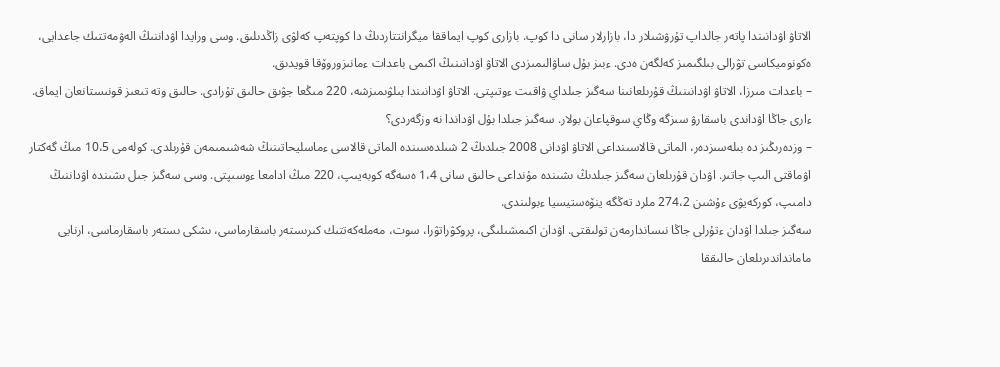الاتاۋ اۋدانىندا پاتەر جالداپ تۇرۋشىلار دا، بازارلار سانى دا كوپ. بازارى كوپ ايماققا ميگرانتتاردىڭ دا كوپتەپ كەلۋى زاڭدىلىق. وسى ورايدا اۋداننىڭ الەۋمەتتىك جاعدايى، ەكونوميكاسى تۋرالى بىلگىمىز كەلگەن ەدى. ءبىز بۇل ساۋالىمىزدى الاتاۋ اۋدانىنىڭ اكىمى باعدات ءمانىزوروۆقا قويدىق.
– باعدات مىرزا، الاتاۋ اۋدانىنىڭ قۇرىلعانىنا سەگىز جىلداي ۋاقىت ءوتىپتى. الاتاۋ اۋدانىندا بىلۋىمىزشە، 220 مىڭعا جۋىق حالىق تۇرادى. حالىق وتە تىعىز قونىستانعان ايماق. ءارى جاڭا اۋداندى باسقارۋ سىزگە وڭاي سوقپاعان بولار. سەگىز جىلدا بۇل اۋداندا نە وزگەردى؟
– وزدەرىڭىز دە بىلەسىزدەر، الماتى قالاسىنداعى الاتاۋ اۋدانى 2008 جىلدىڭ 2 شىلدەسىندە الماتى قالاسى ءماسليحاتىنىڭ شەشىمىمەن قۇرىلدى. كولەمى 10،5 مىڭ گەكتار اۋماقتى الىپ جاتىر. اۋدان قۇرىلعان سەگىز جىلدىڭ ىشىندە مۇنداعى حالىق سانى 1،4 ەسەگە كوبەيىپ، 220 مىڭ ادامعا ءوسىپتى. وسى سەگىز جىل ىشىندە اۋداننىڭ دامىپ، كوركەيۋى ءۇشىن 274،2 ملرد تەڭگە ينۆەستيسيا ءبولىندى.
سەگىز جىلدا اۋدان ءتۇرلى جاڭا نىساندارمەن تولىقتى. اۋدان اكىمشىلىگى، پروكۋراتۋرا، سوت، مەملەكەتتىك كىرىستەر باسقارماسى، ىشكى ىستەر باسقارماسى، ارنايى مامانداندىرىلعان حالىققا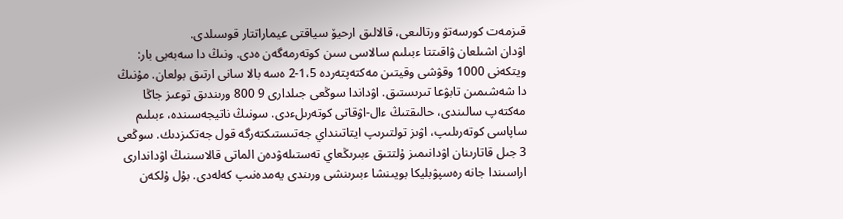قىزمەت كورسەتۋ ورتالىعى، قالالىق ارحيۆ سياقتى عيماراتتار قوسىلدى.
اۋدان اشىلعان ۋاقىتتا ءبىلىم سالاسى سىن كوتەرمەگەن ەدى. ونىڭ دا سەبەبى بار: ويتكەنى 1000 وقۋشى وقيتىن مەكتەپتەردە 1،5-2 ەسە بالا سانى ارتىق بولعان. مۇنىڭ دا شەشىمىن تابۋعا تىرىستىق. اۋداندا سوڭعى جىلدارى 9 800 ورىندىق توعىز جاڭا مەكتەپ سالىندى، حالىقتىڭ ءال-اۋقاتى كوتەرىلءدى. سونىڭ ناتيجەسىندە، ءبىلىم ساپاسى كوتەرىلىپ، اۋىز تولتىرىپ ايتاتىنداي جەتىستىكتەرگە قول جەتكىزدىك. سوڭعى 3 جىل قاتارىنان اۋدانىمىز ۇلتتىق ءبىرىڭعاي تەستىلەۋدەن الماتى قالاسىنىڭ اۋداندارى اراسىندا جانە رەسپۋبليكا بويىنشا ءبىرىنشى ورىندى يەمدەنىپ كەلەدى. بۇل ۇلكەن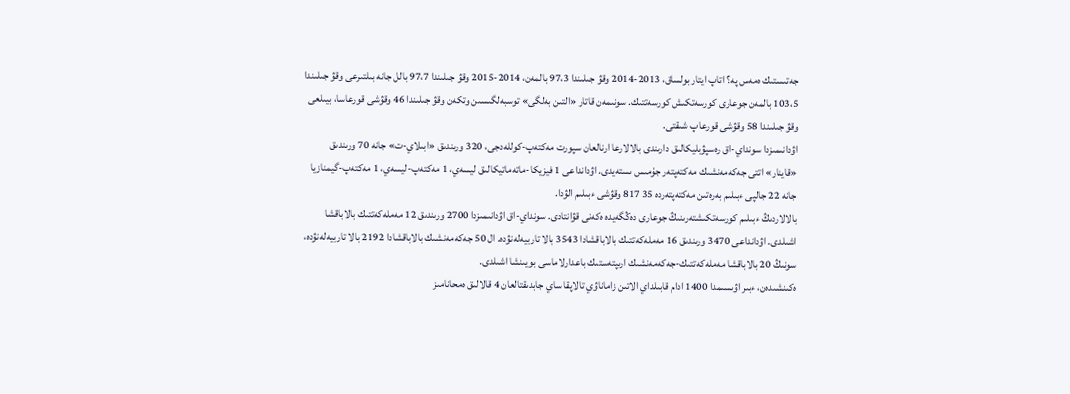جەتىستىك ەمەس پە؟ اتاپ ايتار بولساق، 2013-2014 وقۋ جىلىندا 97،3 بالمەن، 2014-2015 وقۋ جىلىندا 97،7 بالل جانە بىلتىرعى وقۋ جىلىندا 103،5 بالمەن جوعارى كورسەتكىش كورسەتتىك. سونىمەن قاتار «التىن بەلگى» توسبەلگىسىن وتكەن وقۋ جىلىندا 46 وقۋشى قورعاسا، بيىلعى وقۋ جىلىندا 58 وقۋشى قورعاپ شىقتى.
اۋدانىمىزدا سونداي-اق رەسپۋبليكالىق دارىندى بالالارعا ارنالعان سپورت مەكتەپ-كوللەدجى، 320 ورىندىق «ابىلاي-ت» جانە 70 ورىندىق «قاينار» اتتى جەكەمەنشىك مەكتەپتەر جۇمىس ىستەيدى. اۋدانداعى 1 فيزيكا-ماتەماتيكالىق ليسەي، 1 مەكتەپ-ليسەي، 1 مەكتەپ-گيمنازيا جانە 22 جالپى ءبىلىم بەرەتىن مەكتەپتەردە 35 817 وقۋشى ءبىلىم الۋدا.
بالالاردىڭ ءبىلىم كورسەتكىشتەرىنىڭ جوعارى دەڭگەيدە ەكەنى قۋانتادى. سونداي-اق اۋدانىمىزدا 2700 ورىندىق 12 مەملەكەتتىك بالاباقشا اشىلدى. اۋدانداعى 3470 ورىندىق 16 مەملەكەتتىك بالاباقشادا 3543 بالا تاربيەلەنۋدە. ال 50 جەكەمەنشىك بالاباقشادا 2192 بالا تاربيەلەنۋدە، سونىڭ 20 بالاباقشا مەملەكەتتىك-جەكەمەنشىك ارىپتەستىك باعدارلاماسى بويىنشا اشىلدى.
ەكىنشىدەن، ءبىر اۋىسىمدا 1400 ادام قابىلداي الاتىن زاماناۋي تالاپقا ساي جابدىقتالعان 4 قالالىق ەمحانامىز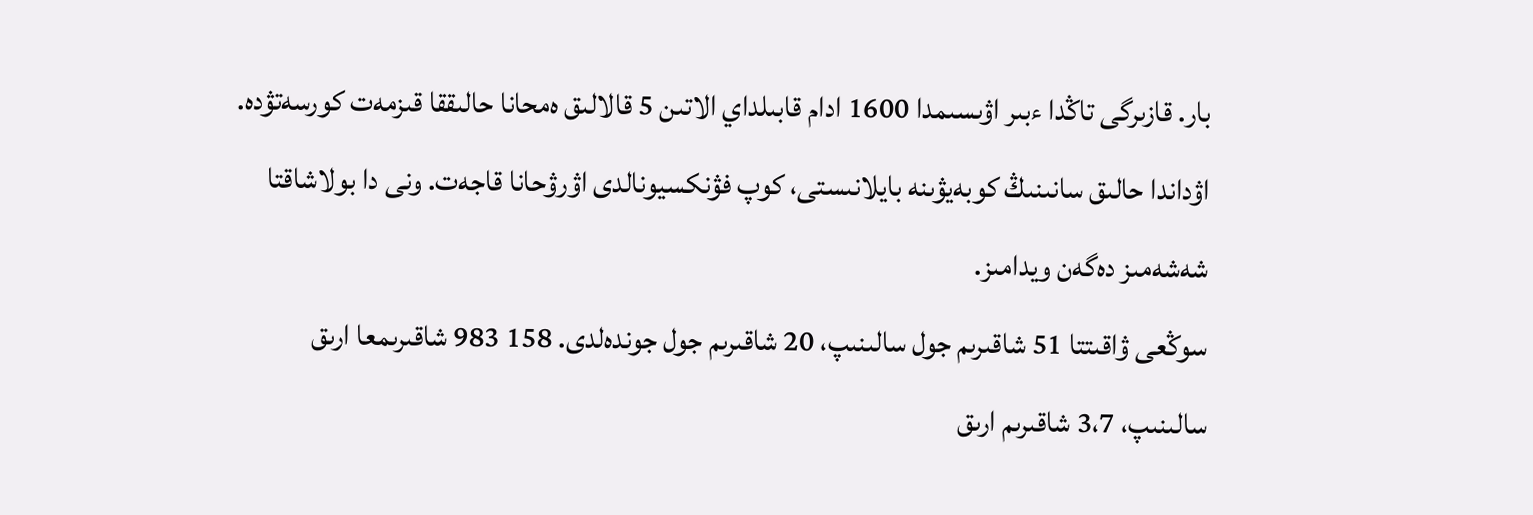بار. قازىرگى تاڭدا ءبىر اۋىسىمدا 1600 ادام قابىلداي الاتىن 5 قالالىق ەمحانا حالىققا قىزمەت كورسەتۋدە. اۋداندا حالىق سانىنىڭ كوبەيۋىنە بايلانىستى، كوپ فۋنكسيونالدى اۋرۋحانا قاجەت. ونى دا بولاشاقتا شەشەمىز دەگەن ويدامىز.
سوڭعى ۋاقىتتا 51 شاقىرىم جول سالىنىپ، 20 شاقىرىم جول جوندەلدى. 158 983 شاقىرىمعا ارىق سالىنىپ، 3،7 شاقىرىم ارىق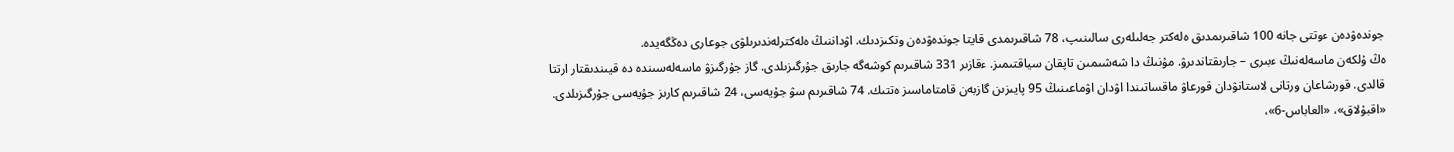جوندەۋدەن ءوتتى جانە 100 شاقىرىمدىق ەلەكتر جەلىلەرى سالىنىپ، 78 شاقىرىمدى قايتا جوندەۋدەن وتكىزدىك. اۋداننىڭ ەلەكترلەندىرىلۋى جوعارى دەڭگەيدە.
ەڭ ۇلكەن ماسەلەنىڭ ءبىرى – جارىقتاندىرۋ. مۇنىڭ دا شەشىمىن تاپقان سياقتىمىز. ءقازىر 331 شاقىرىم كوشەگە جارىق جۇرگىزىلدى. گاز جۇرگىزۋ ماسەلەسىندە دە قيىندىقتار ارتتا قالدى. قورشاعان ورتانى لاستانۋدان قورعاۋ ماقساتىندا اۋدان اۋماعىنىڭ 95 پايىزىن گازبەن قامتاماسىز ەتتىك. 74 شاقىرىم سۋ جۇيەسى، 24 شاقىرىم كارىز جۇيەسى جۇرگىزىلدى. «اقبۇلاق»، «العاباس-6»،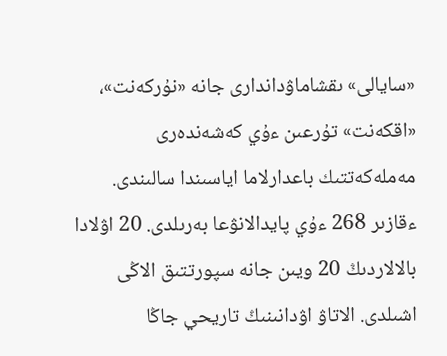«سايالى» ىقشاماۋداندارى جانە «نۇركەنت»، «اقكەنت» تۇرعىن ءۇي كەشەندەرى مەملەكەتتىك باعدارلاما اياسىندا سالىندى. ءقازىر 268 ءۇي پايدالانۋعا بەرىلدى. 20 اۋلادا بالالاردىڭ 20 ويىن جانە سپورتتىق الاڭى اشىلدى. الاتاۋ اۋدانىنىڭ تاريحي جاڭا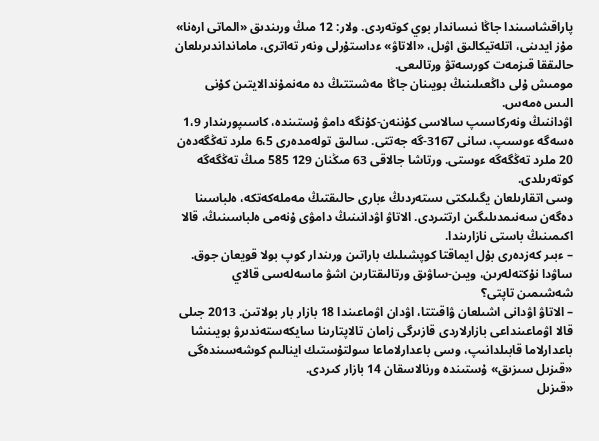پاراقشاسىندا جاڭا نىساندار بوي كوتەردى. ولار: 12 مىڭ ورىندىق «الماتى ارەنا» مۇز ايدىنى، اتلەتيكالىق اۋىل، «الاتاۋ» ءداستۇرلى ونەر تەاترى، مامانداندىرىلعان حالىققا قىزمەت كورسەتۋ ورتالىعى.
مومىش ۇلى داڭعىلىنىڭ بويىنان جاڭا مەشىتتىڭ دە مەنمۇندالايتىن كۇنى الىس ەمەس.
اۋداننىڭ ونەركاسىپ سالاسى كۇننەن-كۇنگە دامۋ ۇستىندە، كاسىپورىندار 1،9 ەسەگە ءوسىپ، سانى 3167-گە جەتتى. سالىق تولەمدەرى 6،5 ملرد تەڭگەدەن 20 ملرد تەڭگەگە ءوستى. ورتاشا جالاقى 63 مىڭنان 129 585 مىڭ تەڭگەگە كوتەرىلدى.
وسى اتقارىلعان يگىلىكتى ىستەردىڭ ءبارى حالىقتىڭ مەملەكەتكە، ەلباسىنا دەگەن سەنىمدىلىگىن ارتتىردى. الاتاۋ اۋدانىنىڭ دامۋى ۇنەمى ەلباسىنىڭ، قالا اكىمىنىڭ باستى نازارىندا.
– ءبىر كەزدەرى بۇل ايماقتا كوپشىلىك باراتىن ورىندار كوپ بولا قويعان جوق. ساۋدا نۇكتەلەرىن، ويىن-ساۋىق ورتالىقتارىن اشۋ ماسەلەسى قالاي شەشىمىن تاپتى؟
– الاتاۋ اۋدانى اشىلعان ۋاقىتتا، اۋدان اۋماعىندا 18 بازار بار بولاتىن. 2013 جىلى قالا اۋماعىنداعى بازارلاردى قازىرگى زامان تالاپتارىنا سايكەستەندىرۋ بويىنشا باعدارلاما قابىلدانىپ، وسى باعدارلاماعا سولتۇستىك اينالىم كوشەسىندەگى «قىزىل سىزىق» ۇستىندە ورنالاسقان 14 بازار كىردى.
«قىزىل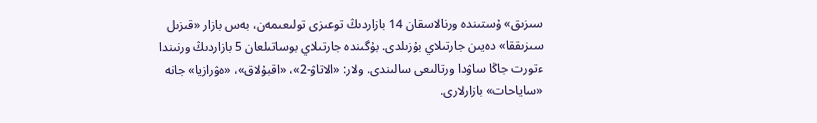سىزىق» ۇستىندە ورنالاسقان 14 بازاردىڭ توعىزى تولىعىمەن، بەس بازار «قىزىل سىزىققا» دەيىن جارتىلاي بۇزىلدى. بۇگىندە جارتىلاي بوساتىلعان 5 بازاردىڭ ورنىندا ءتورت جاڭا ساۋدا ورتالىعى سالىندى. ولار: «الاتاۋ-2»، «اقبۇلاق»، «ەۋرازيا» جانە «ساياحات» بازارلارى.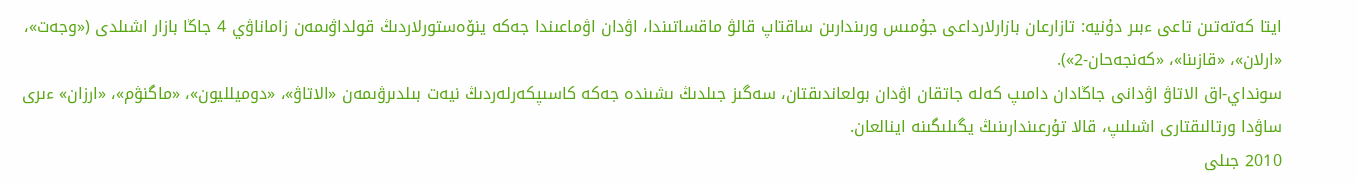ايتا كەتەتىن تاعى ءبىر دۇنيە: تازارعان بازارلارداعى جۇمىس ورىندارىن ساقتاپ قالۋ ماقساتىندا، اۋدان اۋماعىندا جەكە ينۆەستورلاردىڭ قولداۋىمەن زاماناۋي 4 جاڭا بازار اشىلدى («وجەت»، «ارلان»، «قازىنا»، «كەنجەحان-2»).
سونداي-اق الاتاۋ اۋدانى جاڭادان دامىپ كەلە جاتقان اۋدان بولعاندىقتان، سەگىز جىلدىڭ ىشىندە جەكە كاسىپكەرلەردىڭ نيەت بىلدىرۋىمەن «الاتاۋ»، «دوميلليون»، «ماگنۋم»، «ارزان» ءىرى ساۋدا ورتالىقتارى اشىلىپ، قالا تۇرعىندارىنىڭ يگىلىگىنە اينالعان.
2010 جىلى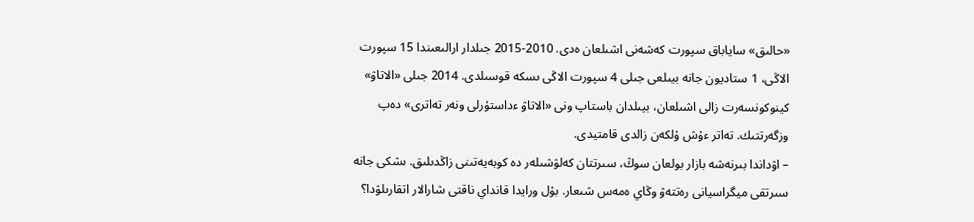«حالىق» ساياباق سپورت كەشەنى اشىلعان ەدى. 2010-2015 جىلدار ارالىعىندا 15 سپورت الاڭى، 1 ستاديون جانە بيىلعى جىلى 4 سپورت الاڭى ىسكە قوسىلدى. 2014 جىلى «الاتاۋ» كينوكونسەرت زالى اشىلعان، بيىلدان باستاپ ونى «الاتاۋ ءداستۇرلى ونەر تەاترى» دەپ وزگەرتتىك. تەاتر ءۇش ۇلكەن زالدى قامتيدى.
– اۋداندا بىرنەشە بازار بولعان سوڭ، سىرتتان كەلۋشىلەر دە كوبەيەتىنى زاڭدىلىق. ىشكى جانە سىرتقى ميگراسيانى رەتتەۋ وڭاي ەمەس شىعار. بۇل ورايدا قانداي ناقتى شارالار اتقارىلۋدا؟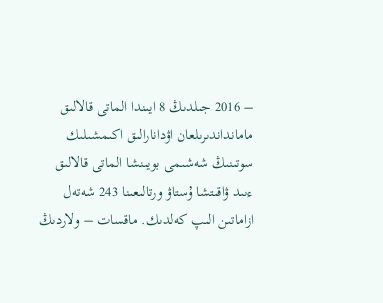– 2016 جىلدىڭ 8 ايىندا الماتى قالالىق مامانداندىرىلعان اۋدانارالىق اكىمشىلىك سوتىنىڭ شەشىمى بويىنشا الماتى قالالىق ءىىد ۋاقىتشا ۇستاۋ ورتالىعىنا 243 شەتەل ازاماتىن الىپ كەلدىك. ماقسات – ولاردىڭ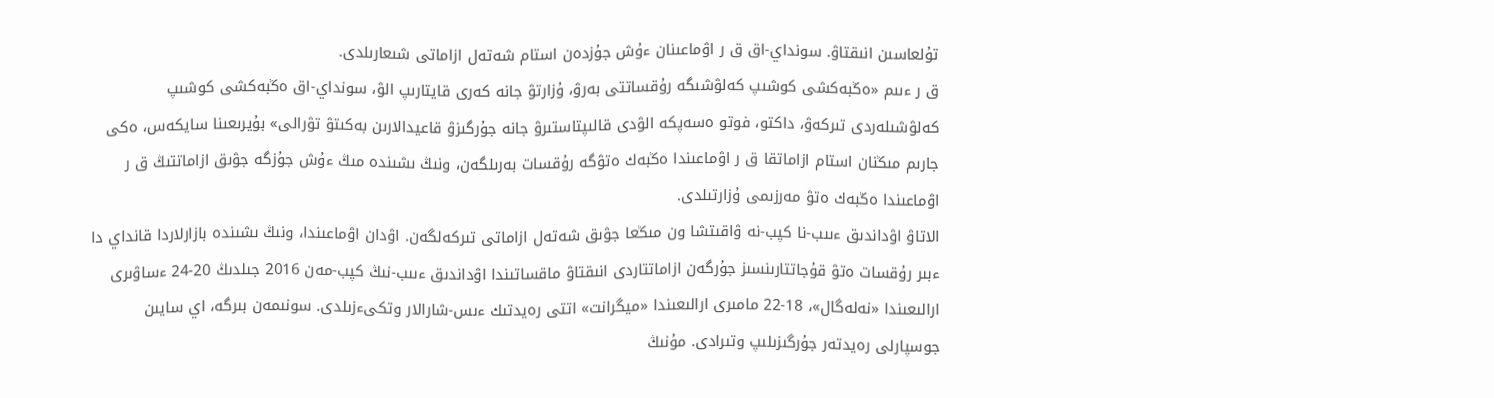تۇلعاسىن انىقتاۋ. سونداي-اق ق ر اۋماعىنان ءۇش جۇزدەن استام شەتەل ازاماتى شىعارىلدى.
ق ر ءىىم «ەڭبەكشى كوشىپ كەلۋشىگە رۇقساتتى بەرۋ، ۇزارتۋ جانە كەرى قايتارىپ الۋ، سونداي-اق ەڭبەكشى كوشىپ كەلۋشىلەردى تىركەۋ، داكتو، فوتو ەسەپكە الۋدى قالىپتاستىرۋ جانە جۇرگىزۋ قاعيدالارىن بەكىتۋ تۋرالى» بۇيرىعىنا سايكەس، ەكى جارىم مىڭنان استام ازاماتقا ق ر اۋماعىندا ەڭبەك ەتۋگە رۇقسات بەرىلگەن، ونىڭ ىشىندە مىڭ ءۇش جۇزگە جۋىق ازاماتتىڭ ق ر اۋماعىندا ەڭبەك ەتۋ مەرزىمى ۇزارتىلدى.
الاتاۋ اۋداندىق ءىىب-نا كپب-نە ۋاقىتشا ون مىڭعا جۋىق شەتەل ازاماتى تىركەلگەن. اۋدان اۋماعىندا، ونىڭ ىشىندە بازارلاردا قانداي دا ءبىر رۇقسات ەتۋ قۇجاتتارىنسىز جۇرگەن ازاماتتاردى انىقتاۋ ماقساتىندا اۋداندىق ءىىب-نىڭ كپب-مەن 2016 جىلدىڭ 20-24 ءساۋىرى ارالىعىندا «نەلەگال»، 18-22 مامىرى ارالىعىندا «ميگرانت» اتتى رەيدتىك ءىس-شارالار وتكىءزىلدى. سونىمەن بىرگە، اي سايىن جوسپارلى رەيدتەر جۇرگىزىلىپ وتىرادى. مۇنىڭ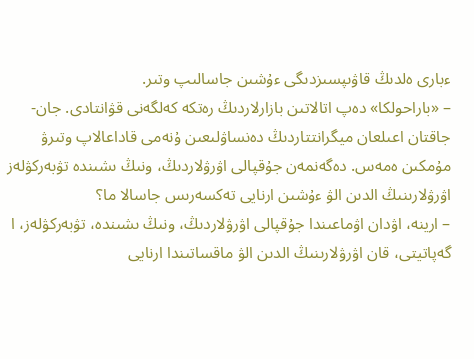ءبارى ەلدىڭ قاۋىپسىزدىگى ءۇشىن جاسالىپ وتىر.
– «باراحولكا» دەپ اتالاتىن بازارلاردىڭ رەتكە كەلگەنى قۋانتادى. جان-جاقتان اعىلعان ميگرانتتاردىڭ دەنساۋلىعىن ۇنەمى قاداعالاپ وتىرۋ مۇمكىن ەمەس. دەگەنمەن جۇقپالى اۋرۋلاردىڭ، ونىڭ ىشىندە تۋبەركۋلەز اۋرۋلارىنىڭ الدىن الۋ ءۇشىن ارنايى تەكسەرىس جاسالا ما؟
– ارينە، اۋدان اۋماعىندا جۇقپالى اۋرۋلاردىڭ، ونىڭ ىشىندە، تۋبەركۋلەز، ا گەپاتيتى، قان اۋرۋلارىنىڭ الدىن الۋ ماقساتىندا ارنايى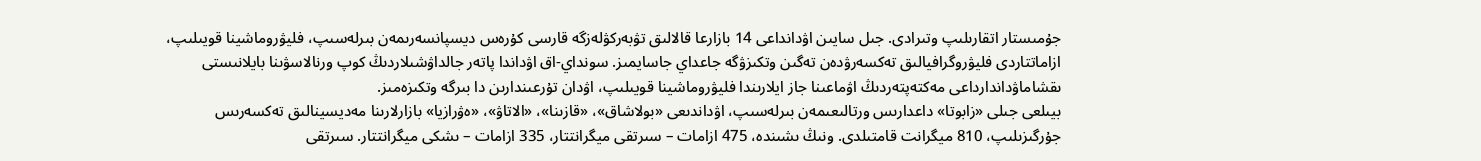جۇمىستار اتقارىلىپ وتىرادى. جىل سايىن اۋدانداعى 14 بازارعا قالالىق تۋبەركۋلەزگە قارسى كۇرەس ديسپانسەرىمەن بىرلەسىپ، فليۋروماشينا قويىلىپ، ازاماتتاردى فليۋروگرافيالىق تەكسەرۋدەن تەگىن وتكىزۋگە جاعداي جاسايمىز. سونداي-اق اۋداندا پاتەر جالداۋشىلاردىڭ كوپ ورنالاسۋىنا بايلانىستى ىقشاماۋداندارداعى مەكتەپتەردىڭ اۋماعىنا جاز ايلارىندا فليۋروماشينا قويىلىپ، اۋدان تۇرعىندارىن دا بىرگە وتكىزەمىز.
بيىلعى جىلى «زابوتا» داعدارىس ورتالىعىمەن بىرلەسىپ، اۋداندىعى «بولاشاق»، «قازىنا»، «الاتاۋ»، «ەۋرازيا» بازارلارىنا مەديسينالىق تەكسەرىس جۇرگىزىلىپ، 810 ميگرانت قامتىلدى. ونىڭ ىشىندە، 475 ازامات – سىرتقى ميگرانتتار، 335 ازامات – ىشكى ميگرانتتار. سىرتقى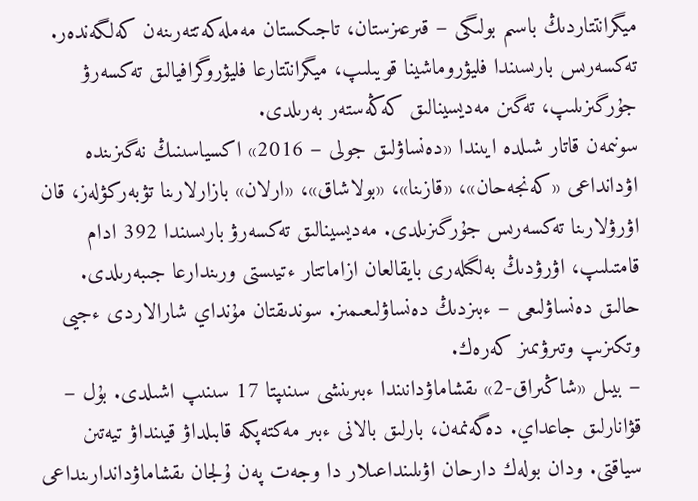ميگرانتتاردىڭ باسىم بولىگى – قىرعىزستان، تاجىكستان مەملەكەتتەرىنەن كەلگەندەر. تەكسەرىس بارىسىندا فليۋروماشينا قويىلىپ، ميگرانتتارعا فليۋروگرافيالىق تەكسەرۋ جۇرگىزىلىپ، تەگىن مەديسينالىق كەڭەستەر بەرىلدى.
سونىمەن قاتار شىلدە ايىندا «دەنساۋلىق جولى – 2016» اكسياسىنىڭ نەگىزىندە اۋدانداعى «كەنجەحان»، «قازىنا»، «بولاشاق»، «ارلان» بازارلارىنا تۋبەركۋلەز، قان اۋرۋلارىنا تەكسەرىس جۇرگىزىلدى. مەديسينالىق تەكسەرۋ بارىسىندا 392 ادام قامتىلىپ، اۋرۋدىڭ بەلگىلەرى بايقالعان ازاماتتار ءتيىستى ورىندارعا جىبەرىلدى.
حالىق دەنساۋلىعى – ءبىزدىڭ دەنساۋلىعىمىز. سوندىقتان مۇنداي شارالاردى ءجيى وتكىزىپ وتىرۋىمىز كەرەك.
– بيىل «شاڭىراق-2» ىقشاماۋدانىندا ءبىرىنشى سىنىپتا 17 سىنىپ اشىلدى. بۇل – قۋانارلىق جاعداي. دەگەنمەن، بارلىق بالانى ءبىر مەكتەپكە قابىلداۋ قيىنداۋ تيەتىن سياقتى. ودان بولەك دارحان اۋىلىنداعىلار دا وجەت پەن ۇلجان ىقشاماۋداندارىنداعى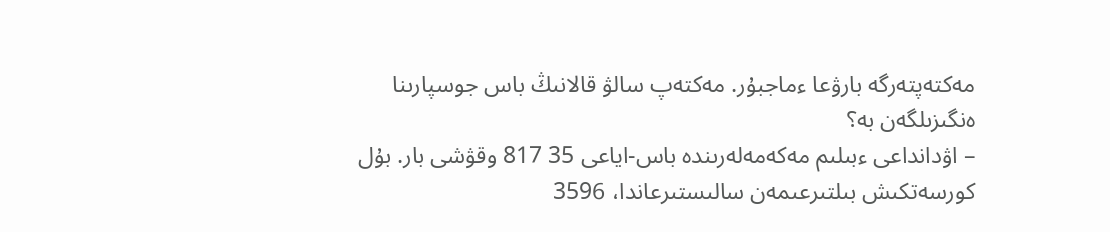مەكتەپتەرگە بارۋعا ءماجبۇر. مەكتەپ سالۋ قالانىڭ باس جوسپارىنا ەنگىزىلگەن بە؟
– اۋدانداعى ءبىلىم مەكەمەلەرىندە باس-اياعى 35 817 وقۋشى بار. بۇل كورسەتكىش بىلتىرعىمەن سالىستىرعاندا، 3596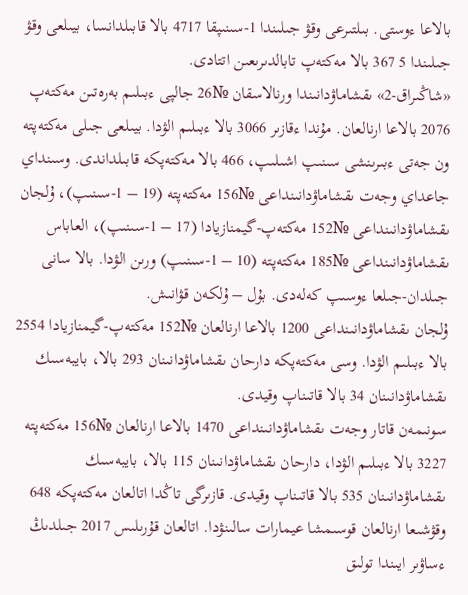بالاعا ءوستى. بىلتىرعى وقۋ جىلىندا 1-سىنىپقا 4717 بالا قابىلدانسا، بيىلعى وقۋ جىلىندا 5 367 بالا مەكتەپ تابالدىرىعىن اتتادى.
«شاڭىراق-2» ىقشاماۋدانىندا ورنالاسقان №26 جالپى ءبىلىم بەرەتىن مەكتەپ 2076 بالاعا ارنالعان. مۇندا ءقازىر 3066 بالا ءبىلىم الۋدا. بيىلعى جىلى مەكتەپتە ون جەتى ءبىرىنشى سىنىپ اشىلىپ، 466 بالا مەكتەپكە قابىلداندى. وسىنداي جاعداي وجەت ىقشاماۋدانىنداعى №156 مەكتەپتە (19 – 1-سىنىپ)، ۇلجان ىقشاماۋدانىنداعى №152 مەكتەپ-گيمنازيادا (17 – 1-سىنىپ)، العاباس ىقشاماۋدانىنداعى №185 مەكتەپتە (10 – 1-سىنىپ) ورىن الۋدا. بالا سانى جىلدان-جىلعا ءوسىپ كەلەدى. بۇل – ۇلكەن قۋانىش.
ۇلجان ىقشاماۋدانىنداعى 1200 بالاعا ارنالعان №152 مەكتەپ-گيمنازيادا 2554 بالا ءبىلىم الۋدا. وسى مەكتەپكە دارحان ىقشاماۋدانىنان 293 بالا، بايبەسىك ىقشاماۋدانىنان 34 بالا قاتىناپ وقيدى.
سونىمەن قاتار وجەت ىقشاماۋدانىنداعى 1470 بالاعا ارنالعان №156 مەكتەپتە 3227 بالا ءبىلىم الۋدا، دارحان ىقشاماۋدانىنان 115 بالا، بايبەسىك ىقشاماۋدانىنان 535 بالا قاتىناپ وقيدى. قازىرگى تاڭدا اتالعان مەكتەپكە 648 وقۋشىعا ارنالعان قوسىمشا عيمارات سالىنۋدا. اتالعان قۇرىلىس 2017 جىلدىڭ ءساۋىر ايىندا تولىق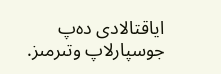اياقتالادى دەپ جوسپارلاپ وتىرمىز.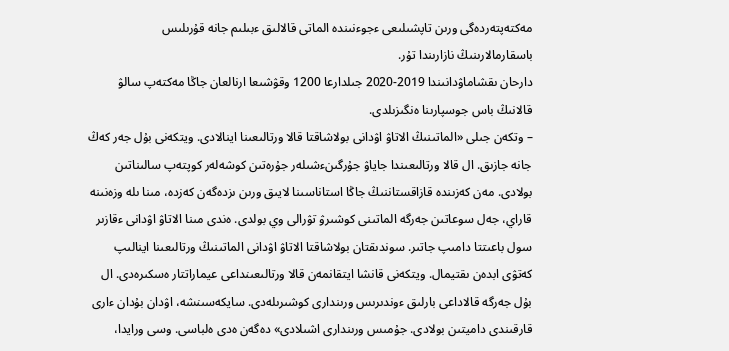مەكتەپتەردەگى ورىن تاپشىلىعى ءجوءنىندە الماتى قالالىق ءبىلىم جانە قۇرىلىس باسقارمالارىنىڭ نازارىندا تۇر.
دارحان ىقشاماۋدانىندا 2019-2020 جىلدارعا 1200 وقۋشىعا ارنالعان جاڭا مەكتەپ سالۋ قالانىڭ باس جوسپارىنا ەنگىزىلدى.
– وتكەن جىلى «الماتىنىڭ الاتاۋ اۋدانى بولاشاقتا قالا ورتالىعىنا اينالادى. ويتكەنى بۇل جەر كەڭ جانە جازىق. ال قالا ورتالىعىندا جاياۋ جۇرگىنءشىلەر جۇرەتىن كوشەلەر كوپتەپ سالىناتىن بولادى. مەن كەزىندە قازاقستاننىڭ جاڭا استاناسىنا لايىق ورىن ىزدەگەن كەزدە، مىنا ىلە وزەنىنە قاراي، جەل سوعاتىن جەرگە الماتىنى كوشىرۋ تۋرالى وي بولدى. ەندى مىنا الاتاۋ اۋدانى ءقازىر سول باعىتتا دامىپ جاتىر. سوندىقتان بولاشاقتا الاتاۋ اۋدانى الماتىنىڭ ورتالىعىنا اينالىپ كەتۋى ابدەن ىقتيمال. ويتكەنى قانشا ايتقانمەن قالا ورتالىعىنداعى عيماراتتار ەسكىرەدى. ال بۇل جەرگە قالاداعى بارلىق ءوندىرىس ورىندارى كوشىرىلەدى. سايكەسىنشە، اۋدان بۇدان ءارى قارقىندى داميتىن بولادى. جۇمىس ورىندارى اشىلادى» دەگەن ەدى ەلباسى. وسى ورايدا،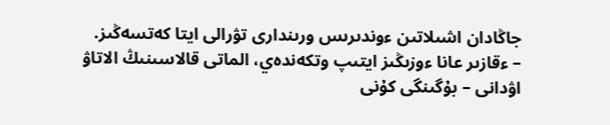جاڭادان اشىلاتىن ءوندىرىس ورىندارى تۋرالى ايتا كەتسەڭىز.
– ءقازىر عانا ءوزىڭىز ايتىپ وتكەندەي، الماتى قالاسىنىڭ الاتاۋ اۋدانى – بۇگىنگى كۇنى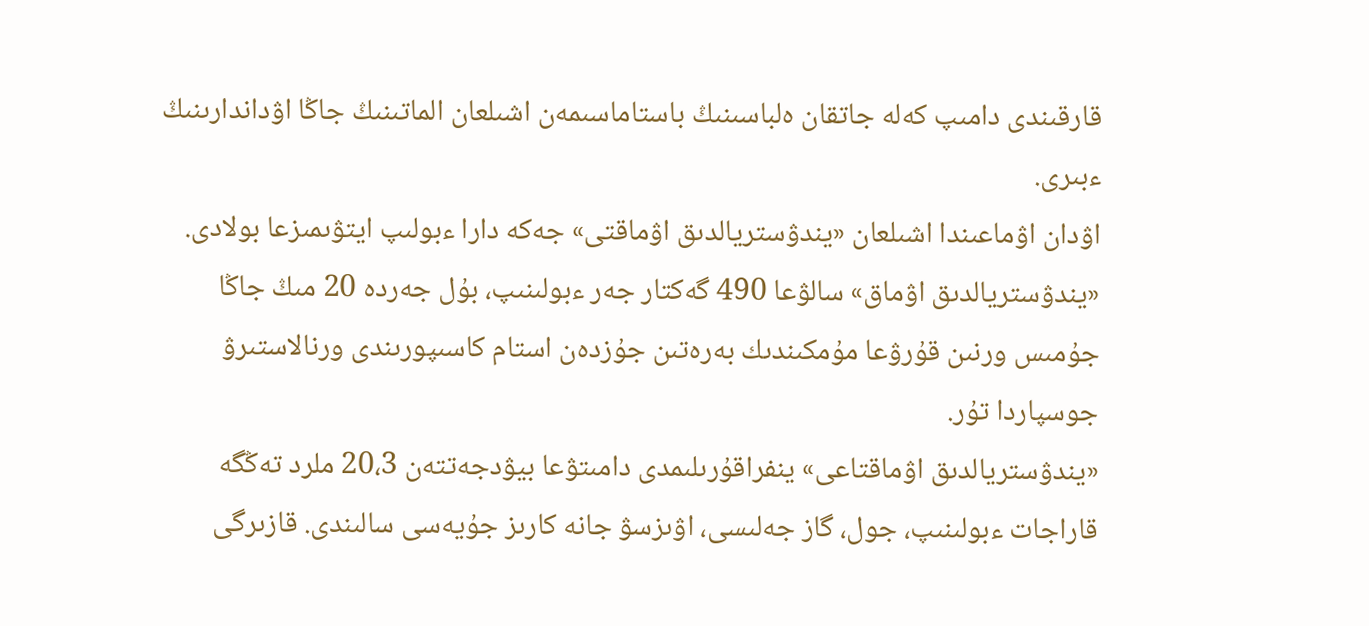قارقىندى دامىپ كەلە جاتقان ەلباسىنىڭ باستاماسىمەن اشىلعان الماتىنىڭ جاڭا اۋداندارىنىڭ ءبىرى.
اۋدان اۋماعىندا اشىلعان «يندۋستريالدىق اۋماقتى» جەكە دارا ءبولىپ ايتۋىمىزعا بولادى.
«يندۋستريالدىق اۋماق» سالۋعا 490 گەكتار جەر ءبولىنىپ، بۇل جەردە 20 مىڭ جاڭا جۇمىس ورنىن قۇرۋعا مۇمكىندىك بەرەتىن جۇزدەن استام كاسىپورىندى ورنالاستىرۋ جوسپاردا تۇر.
«يندۋستريالدىق اۋماقتاعى» ينفراقۇرىلىمدى دامىتۋعا بيۋدجەتتەن 20،3 ملرد تەڭگە قاراجات ءبولىنىپ، جول، گاز جەلىسى، اۋىزسۋ جانە كارىز جۇيەسى سالىندى. قازىرگى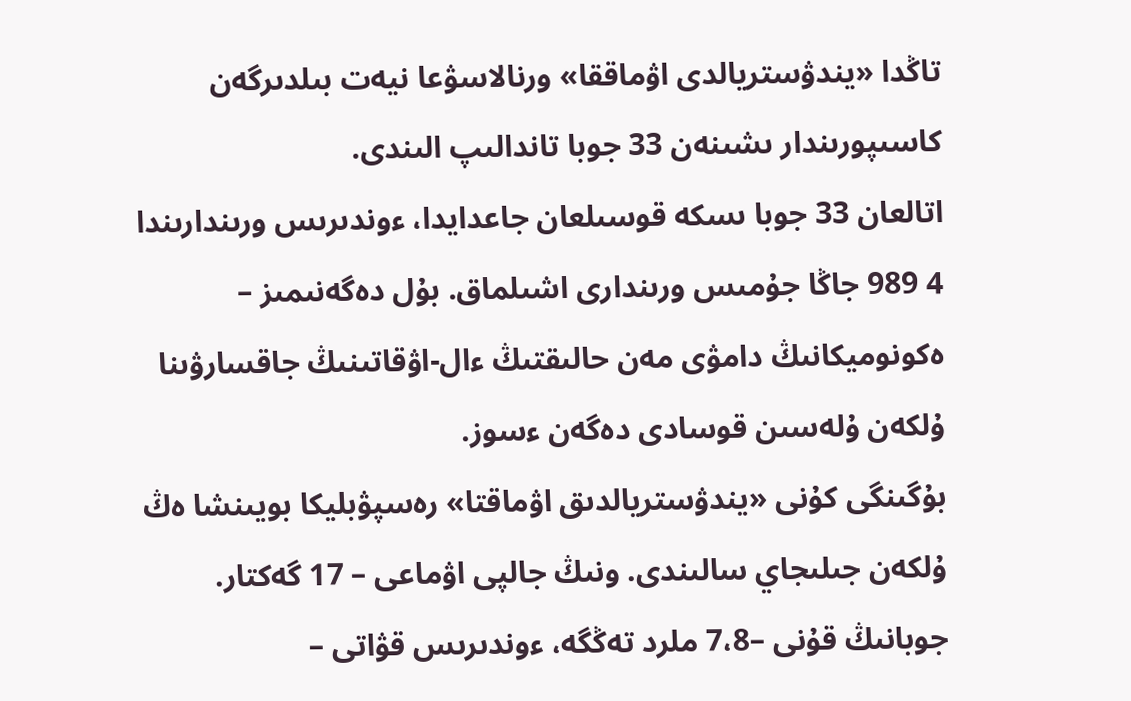تاڭدا «يندۋستريالدى اۋماققا» ورنالاسۋعا نيەت بىلدىرگەن كاسىپورىندار ىشىنەن 33 جوبا تاندالىپ الىندى.
اتالعان 33 جوبا ىسكە قوسىلعان جاعدايدا، ءوندىرىس ورىندارىندا 4 989 جاڭا جۇمىس ورىندارى اشىلماق. بۇل دەگەنىمىز – ەكونوميكانىڭ دامۋى مەن حالىقتىڭ ءال-اۋقاتىنىڭ جاقسارۋىنا ۇلكەن ۇلەسىن قوسادى دەگەن ءسوز.
بۇگىنگى كۇنى «يندۋستريالدىق اۋماقتا» رەسپۋبليكا بويىنشا ەڭ ۇلكەن جىلىجاي سالىندى. ونىڭ جالپى اۋماعى – 17 گەكتار. جوبانىڭ قۇنى –7،8 ملرد تەڭگە، ءوندىرىس قۋاتى –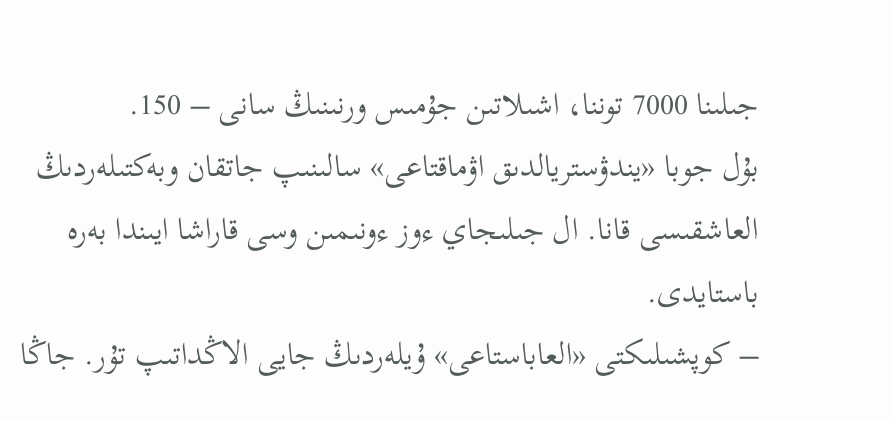جىلىنا 7000 توننا، اشىلاتىن جۇمىس ورنىنىڭ سانى – 150.
بۇل جوبا «يندۋستريالدىق اۋماقتاعى» سالىنىپ جاتقان وبەكتىلەردىڭ العاشقىسى قانا. ال جىلىجاي ءوز ءونىمىن وسى قاراشا ايىندا بەرە باستايدى.
– كوپشىلىكتى «العاباستاعى» ۇيلەردىڭ جايى الاڭداتىپ تۇر. جاڭا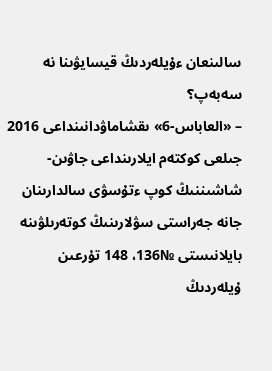سالىنعان ءۇيلەردىڭ قيسايۋىنا نە سەبەپ؟
– «العاباس-6» ىقشاماۋدانىنداعى 2016 جىلعى كوكتەم ايلارىنداعى جاۋىن-شاشىننىڭ كوپ ءتۇسۋى سالدارىنان جانە جەراستى سۋلارىنىڭ كوتەرىلۋىنە بايلانىستى №136، 148 تۇرعىن ۇيلەردىڭ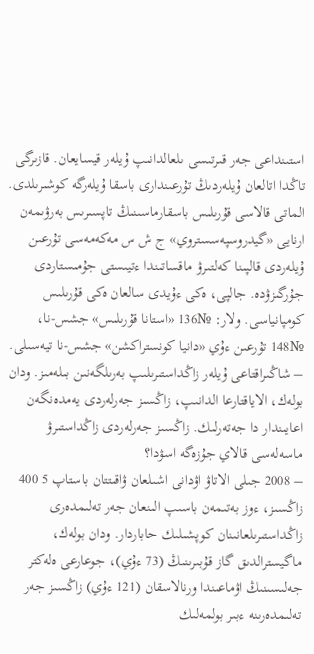استىنداعى جەر قىرتىسى ىلعالدانىپ ۇيلەر قيسايعان. قازىرگى تاڭدا اتالعان ۇيلەردىڭ تۇرعىندارى باسقا ۇيلەرگە كوشىرىلدى. الماتى قالاسى قۇرىلىس باسقارماسىنىڭ تاپسىرىس بەرۋىمەن ارنايى «گيدروسپەسستروي» ج ش س مەكەمەسى تۇرعىن ۇيلەردى قالپىنا كەلتىرۋ ماقساتىندا ءتيىستى جۇمىستاردى جۇرگىزۋدە. جالپى، ەكى ءۇيدى سالعان ەكى قۇرىلىس كومپانياسى. ولار: №136 «استانا قۇرىلىس» جشس-نا، №148 تۇرعىن ءۇي «دانيا كونستراكشن» جشس-نا تيەسىلى.
– شاڭىراقتاعى ۇيلەر زاڭداستىرىلىپ بەرىلگەنىن بىلەمىز. ودان بولەك، الاياقتارعا الدانىپ، زاڭسىز جەرلەردى يەمدەنگەن اعايىندار دا جەتەرلىك. زاڭسىز جەرلەردى زاڭداستىرۋ ماسەلەسى قالاي جۇزەگە اسۋدا؟
– 2008 جىلى الاتاۋ اۋدانى اشىلعان ۋاقىتتان باستاپ 5 400 زاڭسىز، ءوز بەتىمەن باسىپ الىنعان جەر تەلىمدەرى زاڭداستىرىلعانىنان كوپشىلىك حاباردار. ودان بولەك، ماگيسترالدىق گاز قۇبىرىنىڭ (73 ءۇي)، جوعارعى ەلەكتر جەلىسىنىڭ اۋماعىندا ورنالاسقان (121 ءۇي) زاڭسىز جەر تەلىمدەرىنە ءبىر بولمەلىك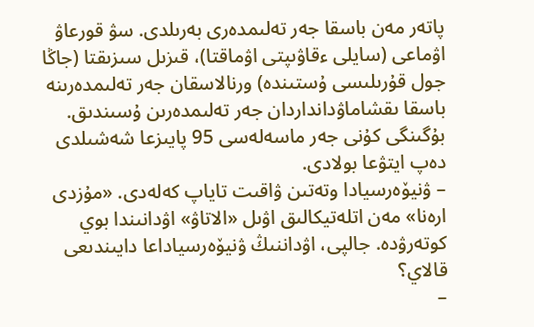پاتەر مەن باسقا جەر تەلىمدەرى بەرىلدى. سۋ قورعاۋ اۋماعى (سايلى ءقاۋىپتى اۋماقتا)، قىزىل سىزىقتا (جاڭا جول قۇرىلىسى ۇستىندە) ورنالاسقان جەر تەلىمدەرىنە باسقا ىقشاماۋدانداردان جەر تەلىمدەرىن ۇسىندىق.
بۇگىنگى كۇنى جەر ماسەلەسى 95 پايىزعا شەشىلدى دەپ ايتۋعا بولادى.
– ۋنيۆەرسيادا وتەتىن ۋاقىت تاياپ كەلەدى. «مۇزدى ارەنا» مەن اتلەتيكالىق اۋىل «الاتاۋ» اۋدانىندا بوي كوتەرۋدە. جالپى، اۋداننىڭ ۋنيۆەرسياداعا دايىندىعى قالاي؟
–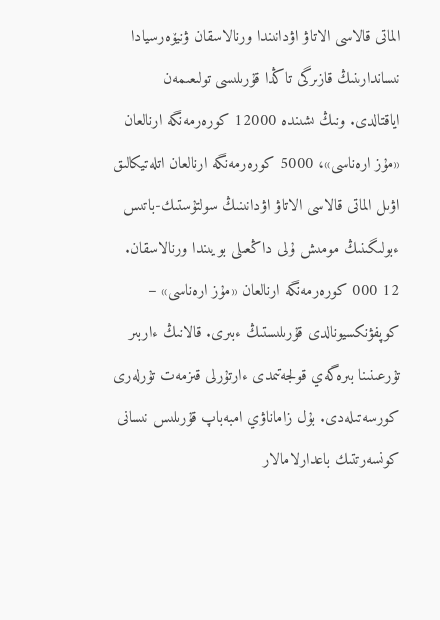الماتى قالاسى الاتاۋ اۋدانىندا ورنالاسقان ۋنيۆەرسيادا نىساندارىنىڭ قازىرگى تاڭدا قۇرىلىسى تولىعىمەن اياقتالدى. ونىڭ ىشىندە 12000 كورەرمەنگە ارنالعان «مۇز ارەناسى»، 5000 كورەرمەنگە ارنالعان اتلەتيكالىق اۋىل الماتى قالاسى الاتاۋ اۋدانىنىڭ سولتۇستىك-باتىس ءبولىگىنىڭ مومىش ۇلى داڭعىلى بويىندا ورنالاسقان.
12 000 كورەرمەنگە ارنالعان «مۇز ارەناسى» – كوپفۋنكسيونالدى قۇرىلىستىڭ ءبىرى. قالانىڭ ءاربىر تۇرعىنىنا بىرەگەي قولجەتىمدى ءارتۇرلى قىزمەت تۇرلەرى كورسەتىلەدى. بۇل زاماناۋي امبەباپ قۇرىلىس نىسانى كونسەرتتىك باعدارلامالار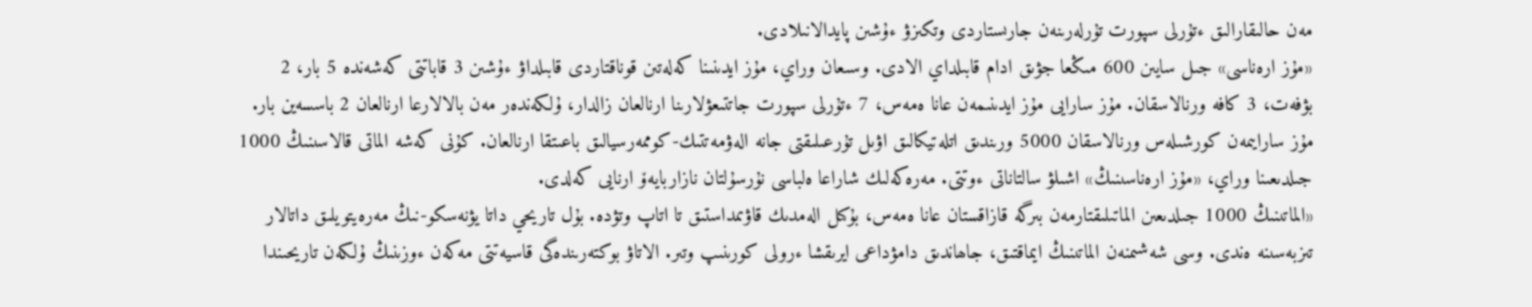مەن حالىقارالىق ءتۇرلى سپورت تۇرلەرىنەن جارىستاردى وتكىزۋ ءۇشىن پايدالانىلادى.
«مۇز ارەناسى» جىل سايىن 600 مىڭعا جۋىق ادام قابىلداي الادى. وسىعان وراي، مۇز ايدىنىنا كەلەتىن قوناقتاردى قابىلداۋ ءۇشىن 3 قاباتتى كەشەندە 5 بار، 2 بۋفەت، 3 كافە ورنالاسقان. مۇز سارايى مۇز ايدىنىمەن عانا ەمەس، 7 ءتۇرلى سپورت جاتتىعۋلارىنا ارنالعان زالدار، ۇلكەندەر مەن بالالارعا ارنالعان 2 باسسەين بار. مۇز سارايىمەن كورشىلەس ورنالاسقان 5000 ورىندىق اتلەتيكالىق اۋىل تۇرعىلىقتى جانە الەۋمەتتىك-كوممەرسيالىق باعىتقا ارنالعان. كۇنى كەشە الماتى قالاسىنىڭ 1000 جىلدىعىنا وراي، «مۇز ارەناسىنىڭ» اشىلۋ سالتاناتى ءوتتى. مەرەكەلىك شاراعا ەلباسى نۇرسۇلتان نازاربايەۆ ارنايى كەلدى.
«الماتىنىڭ 1000 جىلدىعىن الماتىلىقتارمەن بىرگە قازاقستان عانا ەمەس، بۇكىل الەمدىك قاۋىمداستىق تا اتاپ وتۋدە. بۇل تاريحي داتا يۋنەسكو-نىڭ مەرەيتويلىق داتالار تىزبەسىنە ەندى. وسى شەشىمنەن الماتىنىڭ ايماقتىق، جاھاندىق دامۋداعى ايرىقشا ءرولى كورىنىپ وتىر. الاتاۋ بوكتەرىندەگى قاسيەتتى مەكەن ءوزىنىڭ ۇلكەن تاريحىندا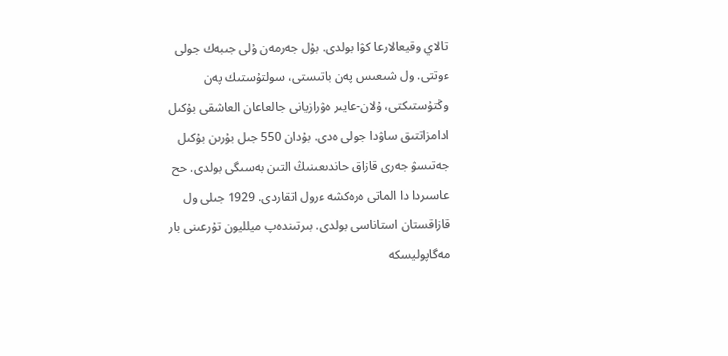تالاي وقيعالارعا كۋا بولدى. بۇل جەرمەن ۇلى جىبەك جولى ءوتتى. ول شىعىس پەن باتىستى، سولتۇستىك پەن وڭتۇستىكتى، ۇلان-عايىر ەۋرازيانى جالعاعان العاشقى بۇكىل ادامزاتتىق ساۋدا جولى ەدى. بۇدان 550 جىل بۇرىن بۇكىل جەتىسۋ جەرى قازاق حاندىعىنىڭ التىن بەسىگى بولدى. حح عاسىردا دا الماتى ەرەكشە ءرول اتقاردى. 1929 جىلى ول قازاقستان استاناسى بولدى. بىرتىندەپ ميلليون تۇرعىنى بار مەگاپوليسكە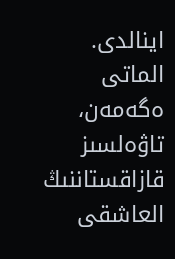اينالدى. الماتى ەگەمەن، تاۋەلسىز قازاقستاننىڭ العاشقى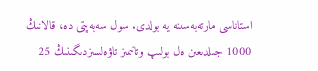استاناسى مارتەبەسىنە يە بولدى. سول سەبەپتى دە، قالانىڭ 1000 جىلدىعىن ەل بولىپ وتانىمىز تاۋەلسىزدىگىنىڭ 25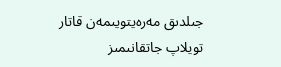جىلدىق مەرەيتويىمەن قاتار تويلاپ جاتقانىمىز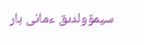سيمۆولدىق ءمانى بار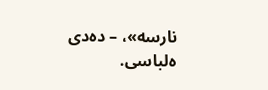نارسە»، – دەدى ەلباسى.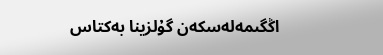اڭگىمەلەسكەن گۇلزينا بەكتاس